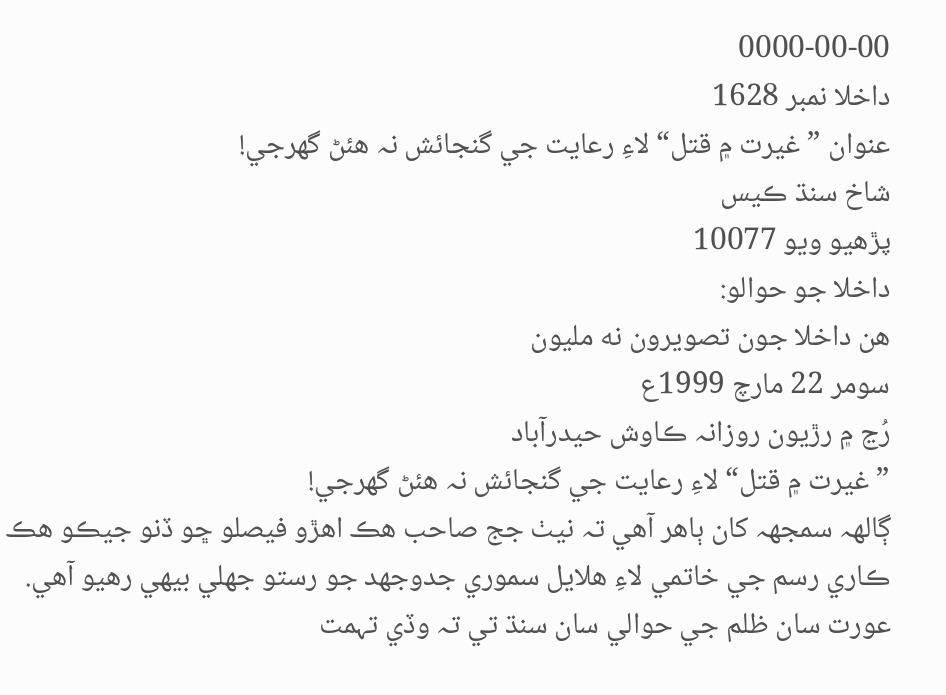0000-00-00
داخلا نمبر 1628
عنوان ”غيرت ۾ قتل“ لاءِ رعايت جي گنجائش نہ هئڻ گهرجي!
شاخ سنڌ ڪيس
پڙهيو ويو 10077
داخلا جو حوالو:
هن داخلا جون تصويرون نه مليون
سومر 22 مارچ 1999ع
رُڃ ۾ رڙيون روزانہ ڪاوش حيدرآباد
”غيرت ۾ قتل“ لاءِ رعايت جي گنجائش نہ هئڻ گهرجي!
ڳالھہ سمجھہ کان ٻاهر آهي تہ نيٺ جج صاحب هڪ اهڙو فيصلو ڇو ڏنو جيڪو هڪ ڪاري رسم جي خاتمي لاءِ هلايل سموري جدوجهد جو رستو جهلي بيھي رهيو آهي. عورت سان ظلم جي حوالي سان سنڌ تي تہ وڏي تہمت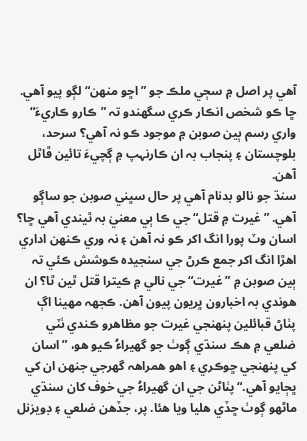آهي پر اصل ۾ سڄي ملڪ جو ”اڇو منھن“ لڳو پيو آهي. ڇا ڪو شخص انڪار ڪري سگهندو تہ ”ڪارو ڪاريءَ“ واري رسم ٻين صوبن ۾ موجود ڪو نہ آهي؟ سرحد، بلوچستان ۽ پنجاب بہ ان ڪارنہپ ۾ ڳچيءَ تائين ڦاٿل آهن.
سنڌ جو نالو بدنام آهي پر حال سڀني صوبن جو ساڳو آهي. ”غيرت ۾ قتل“ جي ڪا ٻي معنيٰ بہ ٿيندي آهي ڇا؟ اسان وٽ پورا انگ اکر ڪو نہ آهن ۽ نہ وري ڪنھن اداري اهڙا انگ اکر جمع ڪرڻ جي سنجيده ڪوشش ڪئي تہ ٻين صوبن ۾ ”غيرت“ جي نالي ۾ ڪيترا قتل ٿين ٿا؟ ان هوندي بہ اخبارون ڀريون پيون آهن. ڪجھہ مهينا اڳ پٺاڻ قبائلين پنھنجي غيرت جو مظاهرو ڪندي ٺٽي ضلعي ۾ هڪ سنڌي ڳوٺ جو گهيراءُ ڪيو هو، ”اسان کي پنھنجي ڇوڪري ۽ اهو همراھہ گهرجي جنھن ان کي ڀڄايو آهي.“ پٺاڻن جي ان گهيراءُ جي خوف کان سنڌي ماڻهو ڳوٺ ڇڏي هليا ويا هئا. پر، جڏهن ضلعي ۽ ڊويزنل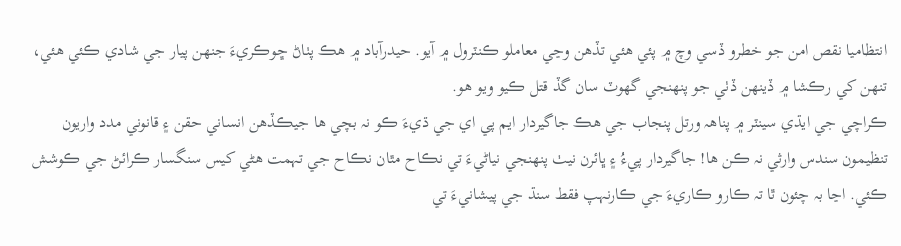انتظاميا نقص امن جو خطرو ڏسي وچ ۾ پئي هئي تڏهن وڃي معاملو ڪنٽرول ۾ آيو. حيدرآباد ۾ هڪ پٺاڻ ڇوڪريءَ جنھن پيار جي شادي ڪئي هئي، تنھن کي رڪشا ۾ ڏينھن ڏٺي جو پنھنجي گهوٽ سان گڏ قتل ڪيو ويو هو.
ڪراچي جي ايڌي سينٽر ۾ پناھہ ورتل پنجاب جي هڪ جاگيردار ايم پي اي جي ڌيءَ ڪو نہ بچي ها جيڪڏهن انساني حقن ۽ قانوني مدد واريون تنظيمون سندس وارثي نہ ڪن ها! جاگيردار پيءُ ۽ ڀائرن نيٺ پنھنجي نياڻيءَ تي نڪاح مٿان نڪاح جي تہمت هڻي کيس سنگسار ڪرائڻ جي ڪوشش ڪئي. اڃا بہ چئون ٿا تہ ڪارو ڪاريءَ جي ڪارنہپ فقط سنڌ جي پيشانيءَ تي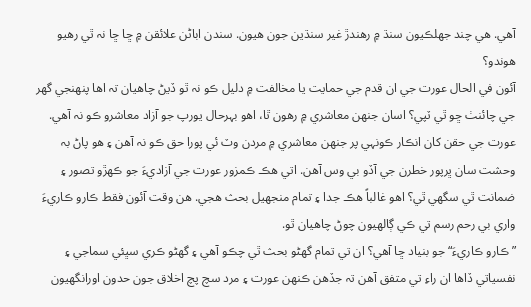آهي. هي چند جهلڪيون سنڌ ۾ رهندڙ غير سنڌين جون هيون. سندن اباڻن علائقن ۾ ڇا ڇا نہ ٿي رهيو هوندو؟
آئون في الحال عورت جي ان قدم جي حمايت يا مخالفت ۾ دليل ڪو نہ ٿو ڏيڻ چاهيان تہ اها پنھنجي گهر جي چائنٺ ڇو ٿي ٽپي؟ اسان جنھن معاشري ۾ رهون ٿا، اهو بہرحال يورپ جو آزاد معاشرو ڪو نہ آهي. عورت جي حقن کان انڪار ڪونہي پر جنھن معاشري ۾ مردن وٽ ئي پورا حق ڪو نہ آهن ۽ هو پاڻ بہ وحشت سان ڀرپور خطرن جي آڏو بي وس آهن. اتي هڪ ڪمزور عورت جي آزاديءَ جو ڪھڙو تصور ۽ ضمانت ٿي سگهي ٿي؟ اهو غالباً هڪ جدا ۽ تمام منجهيل بحث هجي. هن وقت آئون فقط ڪارو ڪاريءَ واري بي رحم رسم تي ڪي ڳالهيون چوڻ چاهيان ٿو.
”ڪارو ڪاريءَ“ جو بنياد ڇا آهي؟ ان تي تمام گهڻو بحث ٿي چڪو آهي ۽ گهڻو ڪري سڀئي سماجي ۽ نفسياتي ڏاها ان راءِ تي متفق آهن تہ جڏهن ڪنھن عورت ۽ مرد سچ پچ اخلاق جون حدون اورانگهيون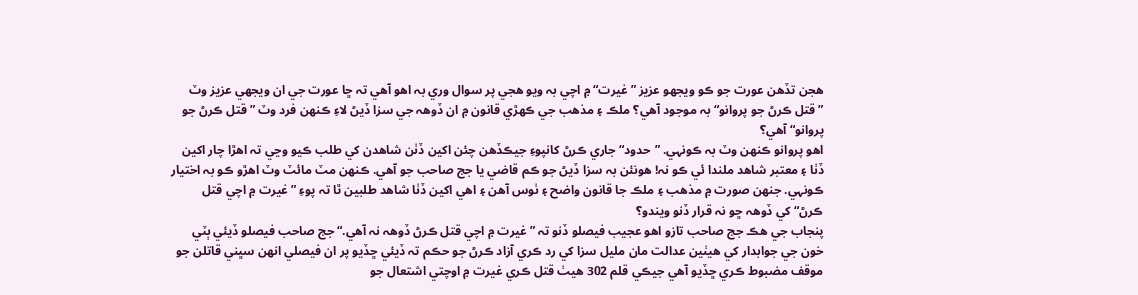هجن تڏهن عورت جو ڪو ويجهو عزيز ”غيرت“ ۾ اچي بہ ويو هجي پر سوال وري بہ اهو آهي تہ ڇا عورت جي ان ويجهي عزيز وٽ ”قتل ڪرڻ جو پروانو“ بہ موجود آهي؟ ملڪ ۽ مذهب جي ڪھڙي قانون ۾ ان ڏوھہ جي سزا ڏيڻ لاءِ ڪنھن فرد وٽ ”قتل ڪرڻ جو پروانو“ آهي؟
اهو پروانو ڪنھن وٽ بہ ڪونہي. ”حدود“ جاري ڪرڻ کانپوءِ جيڪڏهن چئن اکين ڏٺن شاهدن کي طلب ڪيو وڃي تہ اهڙا چار اکين ڏٺا ۽ معتبر شاهد ملندا ئي ڪو نہ! هونئن بہ سزا ڏيڻ جو ڪم قاضي يا جج صاحب جو آهي. ڪنھن مٽ مائٽ وٽ اهڙو ڪو بہ اختيار ڪونہي. جنھن صورت ۾ مذهب ۽ ملڪ جا قانون واضح ۽ ٺوس آهن ۽ اهي اکين ڏٺا شاهد طلبين ٿا تہ پوءِ ”غيرت ۾ اچي قتل ڪرڻ“ کي ڏوھہ ڇو نہ قرار ڏنو ويندو؟
پنجاب جي هڪ جج صاحب تازو اهو عجيب فيصلو ڏنو تہ ”غيرت ۾ اچي قتل ڪرڻ ڏوھہ نہ آهي.“ جج صاحب فيصلو ڏيئي ٻٽي خون جي جوابدار کي هيٺين عدالت مان مليل سزا کي رد ڪري آزاد ڪرڻ جو حڪم تہ ڏيئي ڇڏيو پر ان فيصلي انھن سڀني قاتلن جو موقف مضبوط ڪري ڇڏيو آهي جيڪي قلم 302 هيٺ قتل ڪري غيرت ۾ اوچتي اشتعال جو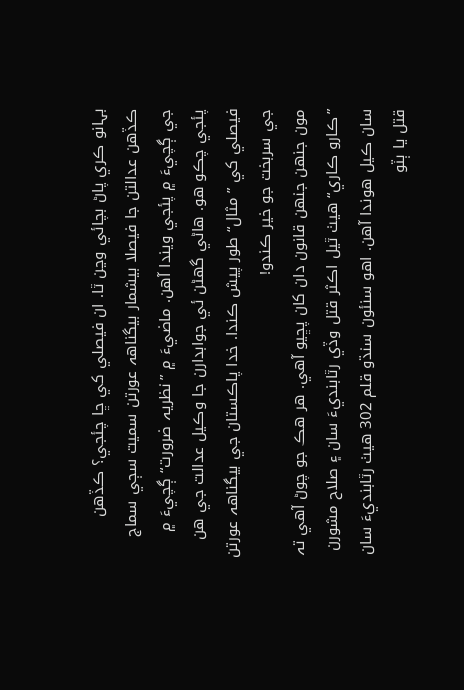بہانو ڪري پاڻ بچائي وڃن ٿا. ان فيصلي کي ڇا چئجي؟ ڪڏهن ڪڏهن عدالتن جا فيصلا بيشمار بيگناھہ عورتن سميت سڄي سماج جي ڳچيءَ ۾ پئجي ويندا آهن. ماضيءَ ۾ ”نظريہ ضرورت“ ڳچيءَ ۾ پئجي چڪو هو. هاڻي گهڻن ئي جوابدارن جا وڪيل عدالت جي هن فيصلي کي ”مثال“ طور پيش ڪندا. خدا پاڪستان جي بيگناھہ عورتن جي سربخت جو خير ڪندو!
مون جنھن جنھن قانون دان کان پڇيو آهي. هر هڪ جو چوڻ آهي تہ ”ڪارو ڪاري“ هيٺ ٿيل اڪثر قتل وڏي رٿابنديءَ سان ۽ صلاح مشورن سان ڪيل هوندا آهن. اهو سنئون سنڌو قلم 302 هيٺ رٿابنديءَ سان قتل يا ٻٽو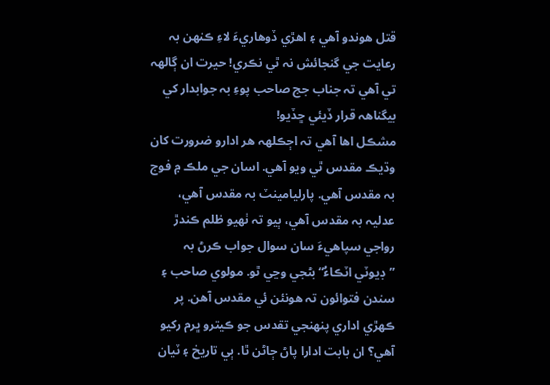قتل هوندو آهي ۽ اهڙي ڏوهاريءَ لاءِ ڪنھن بہ رعايت جي گنجائش نہ ٿي نڪري! حيرت ان ڳالھہ تي آهي تہ جناب جج صاحب پوءِ بہ جوابدار کي بيگناھہ قرار ڏيئي ڇڏيو!
مشڪل اها آهي تہ اڄڪلھہ هر ادارو ضرورت کان وڌيڪ مقدس ٿي ويو آهي. اسان جي ملڪ ۾ فوج بہ مقدس آهي. پارليامينٽ بہ مقدس آهي، عدليہ بہ مقدس آهي، ٻيو تہ ٺھيو ظلم ڪندڙ رواجي سپاهيءَ سان سوال جواب ڪرڻ بہ ”ڊيوٽي اٽڪاءُ“ بڻجي وڃي ٿو. مولوي صاحب ۽ سندن فتوائون تہ هونئن ئي مقدس آهن. پر ڪھڙي اداري پنھنجي تقدس جو ڪيترو ڀرم رکيو آهي؟ ان بابت ادارا پاڻ ڄاڻن ٿا. ٻي تاريخ ۽ ٽيان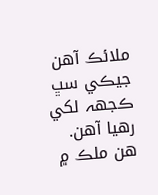ملائڪ آهن جيڪي سڀ ڪجھہ لکي رهيا آهن. هن ملڪ ۾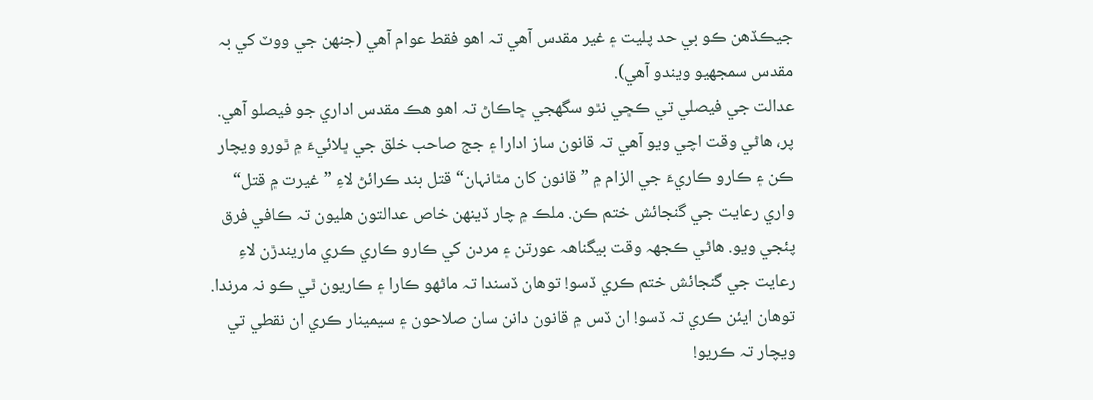جيڪڏهن ڪو بي حد پليت ۽ غير مقدس آهي تہ اهو فقط عوام آهي (جنھن جي ووٽ کي بہ مقدس سمجهيو ويندو آهي).
عدالت جي فيصلي تي ڪڇي نٿو سگهجي ڇاڪاڻ تہ اهو هڪ مقدس اداري جو فيصلو آهي. پر، هاڻي وقت اچي ويو آهي تہ قانون ساز ادارا ۽ جج صاحب خلق جي ڀلائيءَ ۾ ٿورو ويچار ڪن ۽ ڪارو ڪاريءَ جي الزام ۾ ”قانون کان مٿانہان“ قتل بند ڪرائڻ لاءِ ”غيرت ۾ قتل“ واري رعايت جي گنجائش ختم ڪن. ملڪ ۾ چار ڏينھن خاص عدالتون هليون تہ ڪافي فرق پئجي ويو. هاڻي ڪجھہ وقت بيگناھہ عورتن ۽ مردن کي ڪارو ڪاري ڪري ماريندڙن لاءِ رعايت جي گنجائش ختم ڪري ڏسو! توهان ڏسندا تہ ماڻهو ڪارا ۽ ڪاريون ٿي ڪو نہ مرندا. توهان ايئن ڪري تہ ڏسو! ان ڏس ۾ قانون دانن سان صلاحون ۽ سيمينار ڪري ان نقطي تي ويچار تہ ڪريو!